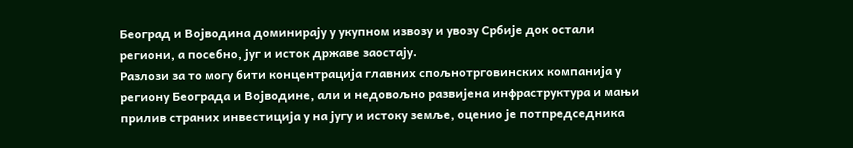Београд и Војводина доминирају у укупном извозу и увозу Србије док остали региони, а посебно, југ и исток државе заостају.
Разлози за то могу бити концентрација главних спољнотрговинских компанија у региону Београда и Војводине, али и недовољно развијена инфраструктура и мањи прилив страних инвестиција у на југу и истоку земље, оценио је потпредседника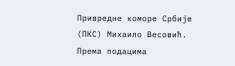Привредне коморе Србије (ПКС) Михаило Весовић.
Према подацима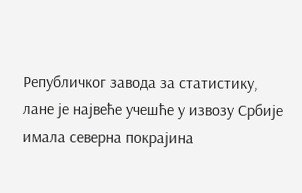Републичког завода за статистику, лане је највеће учешће у извозу Србије имала северна покрајина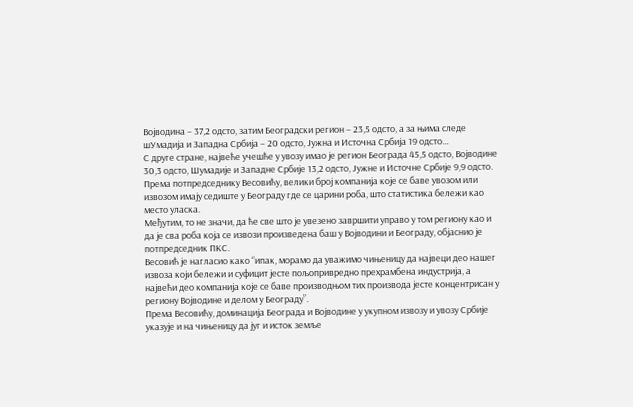Војводина – 37,2 одсто, затим Београдски регион – 23,5 одсто, а за њима следе шУмадија и Западна Србија – 20 одсто, Јужна и Источна Србија 19 одсто…
С друге стране, највеће учешће у увозу имао је регион Београда 45,5 одсто, Војводине 30,3 одсто, Шумадије и Западне Србије 13,2 одсто, Јужне и Источне Србије 9,9 одсто.
Према потпредседнику Весовићу, велики број компанија које се баве увозом или извозом имају седиште у Београду где се царини роба, што статистика бележи као место уласка.
Међутим, то не значи, да ће све што је увезено завршити управо у том региону као и да је сва роба која се извози произведена баш у Војводини и Београду, објаснио је потпредседник ПКС.
Весовић је нагласио како “ипак, морамо да уважимо чињеницу да највеци део нашег извоза који бележи и суфицит јесте пољопривредно прехрамбена индустрија, а највећи део компанија које се баве производњом тих производа јесте концентрисан у региону Војводине и делом у Београду”.
Према Весовићу, доминација Београда и Војводине у укупном извозу и увозу Србије указује и на чињеницу да југ и исток земље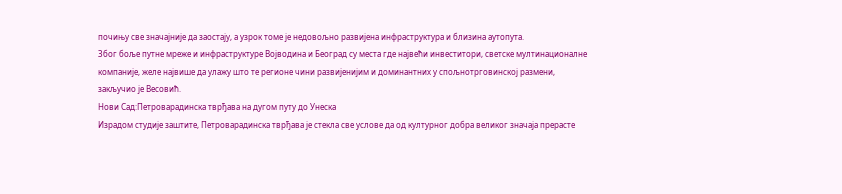почињу све значајније да заостају, а узрок томе је недовољно развијена инфраструктура и близина аутопута.
Због боље путне мреже и инфраструктуре Војводина и Београд су места где највећи инвеститори, светске мултинационалне компаније, желе највише да улажу што те регионе чини развијенијим и доминантних у спољнотрговинској размени, закључио је Весовић.
Нови Сад:Петроварадинска тврђава на дугом путу до Унеска
Израдом студије заштите, Петроварадинска тврђава је стекла све услове да од културног добра великог значаја прерасте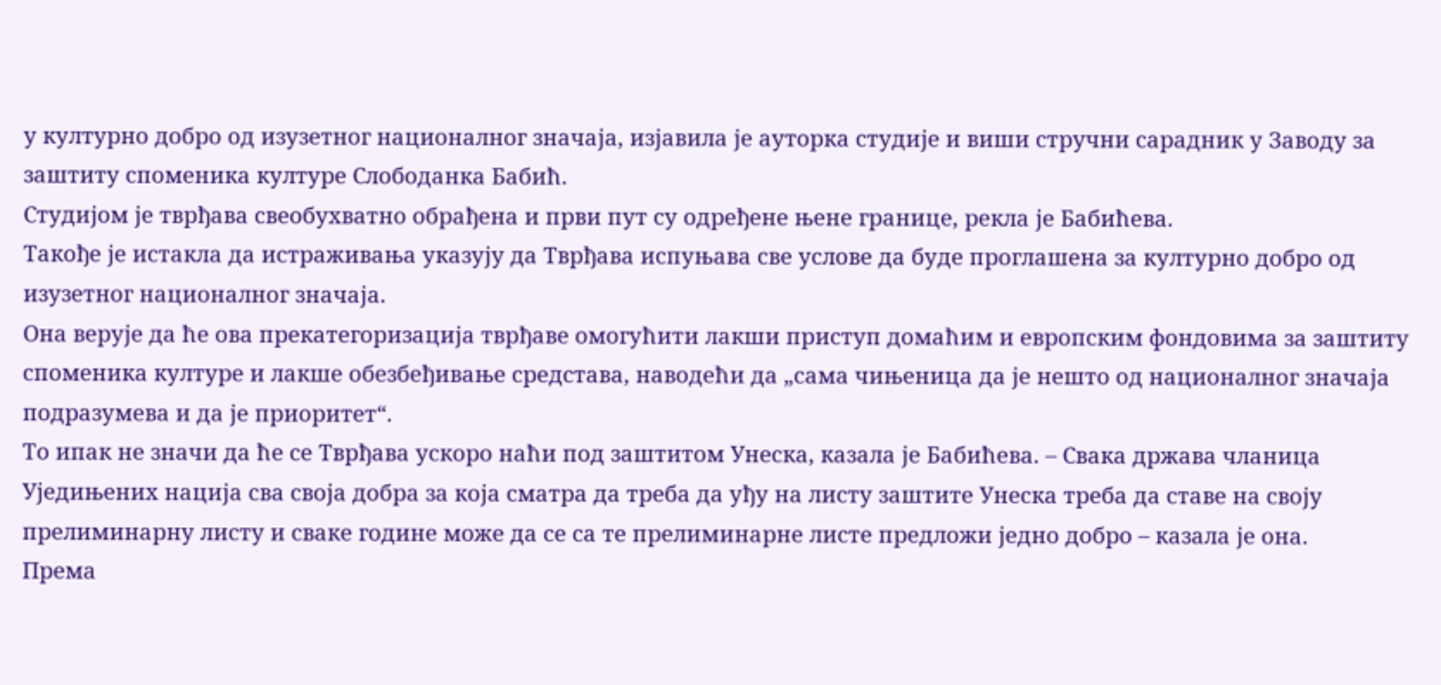у културно добро од изузетног националног значаја, изјавила је ауторка студије и виши стручни сарадник у Заводу за заштиту споменика културе Слободанка Бабић.
Студијом је тврђава свеобухватно обрађена и први пут су одређене њене границе, рекла је Бабићева.
Такође је истакла да истраживања указују да Тврђава испуњава све услове да буде проглашена за културно добро од изузетног националног значаја.
Она верује да ће ова прекатегоризација тврђаве омогућити лакши приступ домаћим и европским фондовима за заштиту споменика културе и лакше обезбеђивање средстава, наводећи да „сама чињеница да је нешто од националног значаја подразумева и да је приоритет“.
То ипак не значи да ће се Тврђава ускоро наћи под заштитом Унеска, казала је Бабићева. – Свака држава чланица Уједињених нација сва своја добра за која сматра да треба да уђу на листу заштите Унеска треба да ставе на своју прелиминарну листу и сваке године може да се са те прелиминарне листе предложи једно добро – казала је она.
Према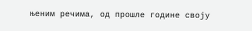њеним речима, од прошле године своју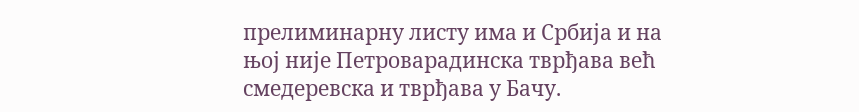прелиминарну листу има и Србија и на њој није Петроварадинска тврђава већ смедеревска и тврђава у Бачу.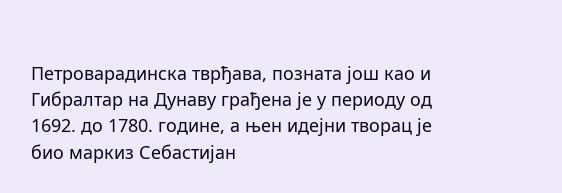Петроварадинска тврђава, позната још као и Гибралтар на Дунаву грађена је у периоду од 1692. до 1780. године, а њен идејни творац је био маркиз Себастијан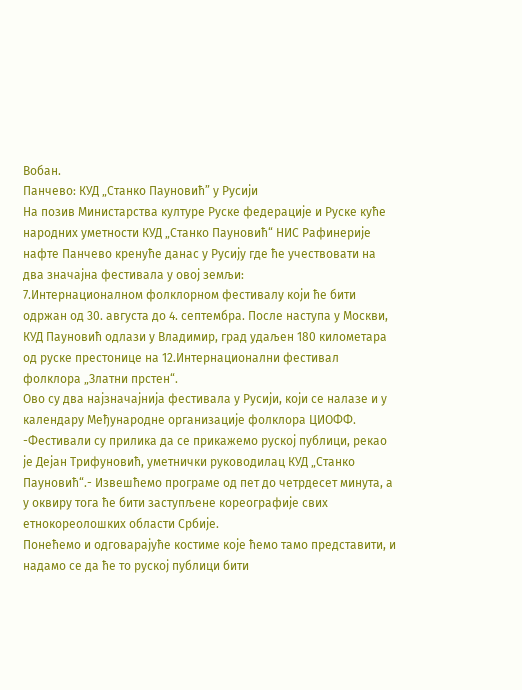Вобан.
Панчево: КУД „Станко Пауновић” у Русији
На позив Министарства културе Руске федерације и Руске куће народних уметности КУД „Станко Пауновић“ НИС Рафинерије нафте Панчево кренуће данас у Русију где ће учествовати на два значајна фестивала у овој земљи:
7.Интернационалном фолклорном фестивалу који ће бити одржан од 30. августа до 4. септембра. После наступа у Москви, КУД Пауновић одлази у Владимир, град удаљен 180 километара од руске престонице на 12.Интернационални фестивал фолклора „Златни прстен“.
Ово су два најзначајнија фестивала у Русији, који се налазе и у календару Међународне организације фолклора ЦИОФФ.
-Фестивали су прилика да се прикажемо руској публици, рекао је Дејан Трифуновић, уметнички руководилац КУД „Станко Пауновић“.- Извешћемо програме од пет до четрдесет минута, а у оквиру тога ће бити заступљене кореографије свих етнокореолошких области Србије.
Понећемо и одговарајуће костиме које ћемо тамо представити, и надамо се да ће то руској публици бити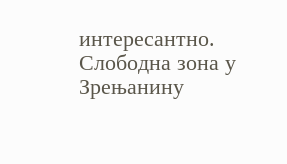интересантно.
Слободна зона у Зрењанину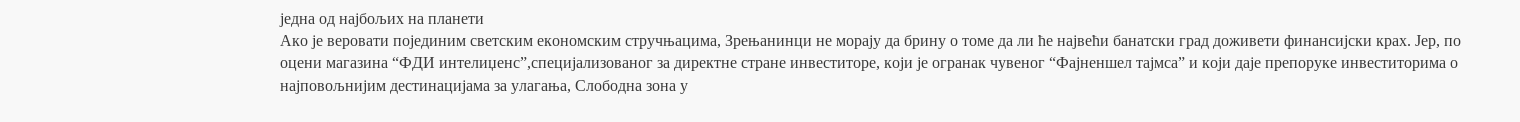једна од најбољих на планети
Ако је веровати појединим светским економским стручњацима, Зрењанинци не морају да брину о томе да ли ће највећи банатски град доживети финансијски крах. Јер, по оцени магазина “ФДИ интелиџенс”,специјализованог за директне стране инвеститоре, који је огранак чувеног “Фајненшел тајмса” и који даје препоруке инвеститорима о најповољнијим дестинацијама за улагања, Слободна зона у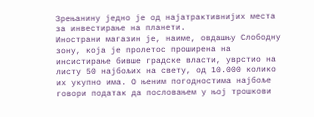Зрењанину једно је од најатрактивнијих места за инвестирање на планети.
Инострани магазин је, наиме, овдашњу Слободну зону, која је пролетос проширена на инсистирање бивше градске власти, уврстио на листу 50 најбољих на свету, од 10.000 колико их укупно има. О њеним погодностима најбоље говори податак да пословањем у њој трошкови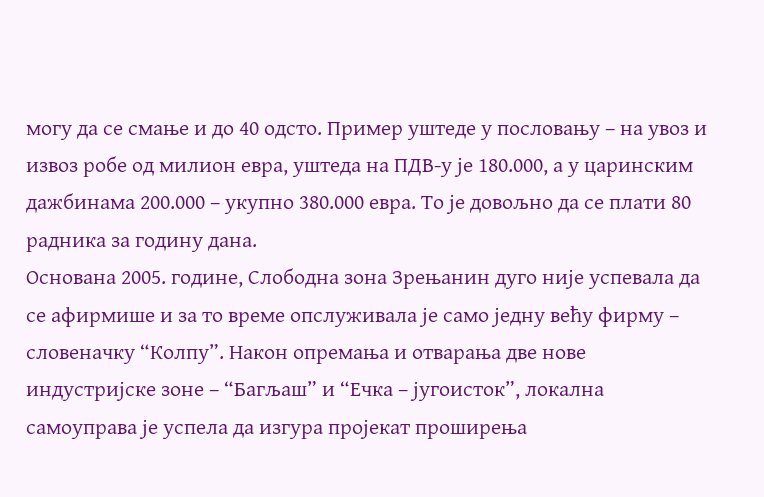могу да се смање и до 40 одсто. Пример уштеде у пословању – на увоз и извоз робе од милион евра, уштеда на ПДВ-у је 180.000, а у царинским дажбинама 200.000 – укупно 380.000 евра. То је довољно да се плати 80 радника за годину дана.
Основана 2005. године, Слободна зона Зрењанин дуго није успевала да се афирмише и за то време опслуживала је само једну већу фирму – словеначку “Колпу”. Након опремања и отварања две нове индустријске зоне – “Багљаш” и “Ечка – југоисток”, локална самоуправа је успела да изгура пројекат проширења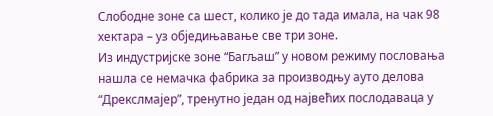Слободне зоне са шест, колико је до тада имала, на чак 98 хектара – уз обједињавање све три зоне.
Из индустријске зоне “Багљаш” у новом режиму пословања нашла се немачка фабрика за производњу ауто делова “Дрекслмајер”, тренутно један од највећих послодаваца у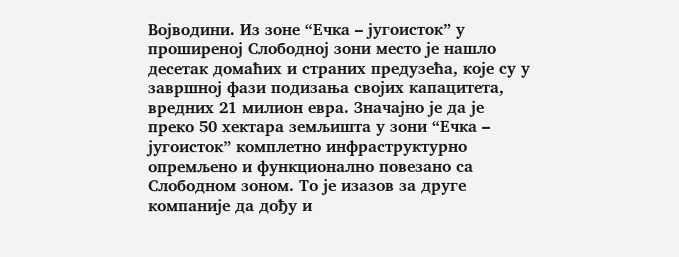Војводини. Из зоне “Ечка – југоисток” у проширеној Слободној зони место је нашло десетак домаћих и страних предузећа, које су у завршној фази подизања својих капацитета, вредних 21 милион евра. Значајно је да је преко 50 хектара земљишта у зони “Ечка – југоисток” комплетно инфраструктурно опремљено и функционално повезано са Слободном зоном. То је изазов за друге компаније да дођу и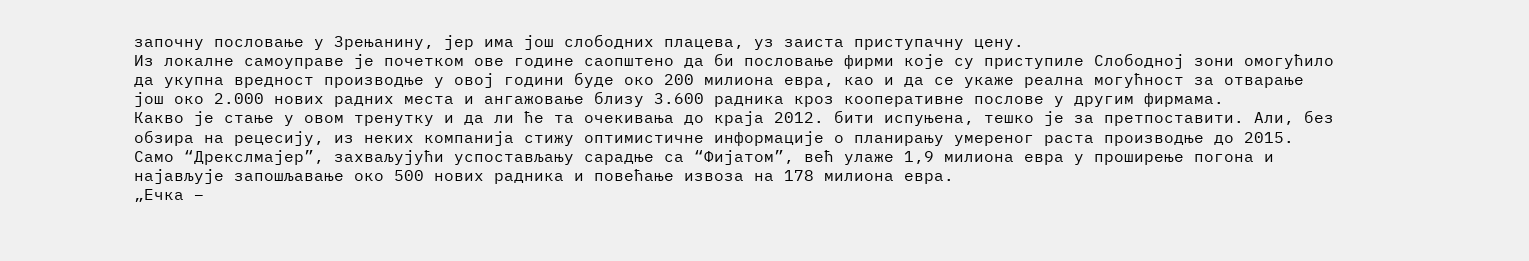започну пословање у Зрењанину, јер има још слободних плацева, уз заиста приступачну цену.
Из локалне самоуправе је почетком ове године саопштено да би пословање фирми које су приступиле Слободној зони омогућило да укупна вредност производње у овој години буде око 200 милиона евра, као и да се укаже реална могућност за отварање још око 2.000 нових радних места и ангажовање близу 3.600 радника кроз кооперативне послове у другим фирмама.
Какво је стање у овом тренутку и да ли ће та очекивања до краја 2012. бити испуњена, тешко је за претпоставити. Али, без обзира на рецесију, из неких компанија стижу оптимистичне информације о планирању умереног раста производње до 2015. Само “Дрекслмајер”, захваљујући успостављању сарадње са “Фијатом”, већ улаже 1,9 милиона евра у проширење погона и најављује запошљавање око 500 нових радника и повећање извоза на 178 милиона евра.
„Ечка –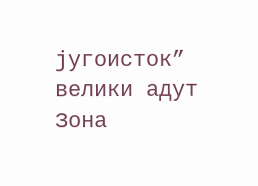југоисток” велики адут
Зона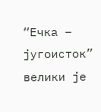“Ечка – југоисток” велики је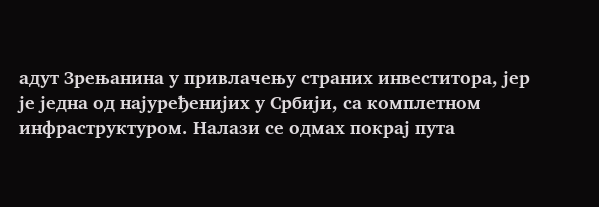адут Зрењанина у привлачењу страних инвеститора, јер је једна од најуређенијих у Србији, са комплетном инфраструктуром. Налази се одмах покрај пута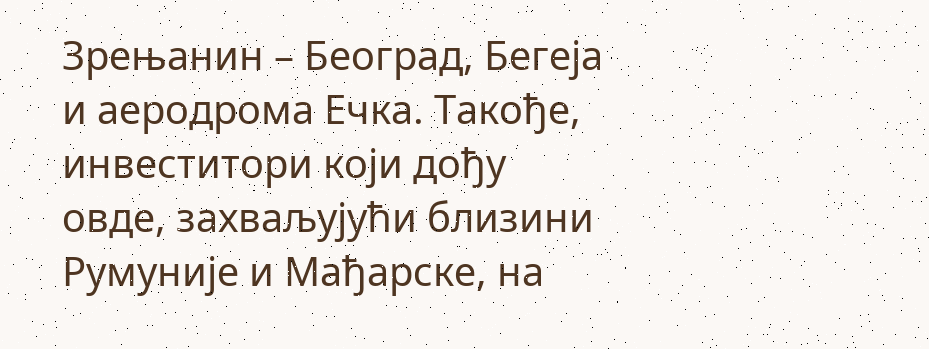Зрењанин – Београд, Бегеја и аеродрома Ечка. Такође, инвеститори који дођу овде, захваљујући близини Румуније и Мађарске, на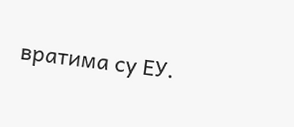вратима су ЕУ.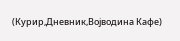(Курир,Дневник,Војводина Кафе)